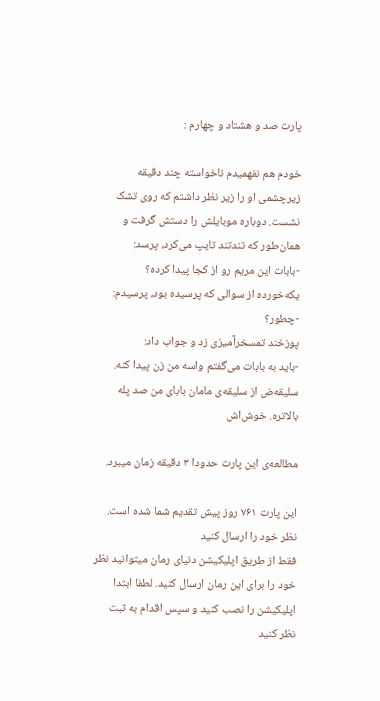پارت صد و هشتاد و چهارم :

خودم هم نفهمیدم ناخواسته چند دقیقه زیرچشمی او را زیر نظر داشتم که روی تشک نشست. دوباره موبایلش را دستش گرفت و همان‌طور که تندتند تایپ می‌کرد، پرسد:
-بابات این مریم رو از کجا پیدا کرده؟
یکه‌خورده از سوالی که پرسیده بود، پرسیدم:
-چطور؟
پوزخند تمسخرآمیزی زد و جواب داد:
-باید به بابات می‌گفتم واسه من زن پیدا کنه. سلیقه‌ض از سلیقه‌ی مامان بابای من صد پله بالاتره. خوش‌اش

مطالعه‌ی این پارت حدودا ۳ دقیقه زمان میبرد.

این پارت ۷۶۱ روز پیش تقدیم شما شده است.
نظر خود را ارسال کنید
فقط از طریق اپلیکیشن دنیای رمان میتوانید نظر خود را برای این رمان ارسال کنید. لطفا ابتدا اپلیکیشن را نصب کنید و سپس اقدام به ثبت نظر کنید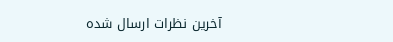آخرین نظرات ارسال شده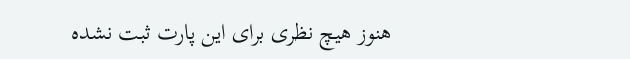هنوز هیچ نظری برای این پارت ثبت نشده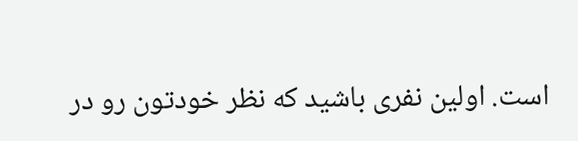است. اولین نفری باشید که نظر خودتون رو در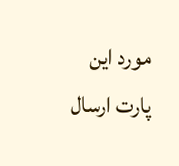مورد این پارت ارسال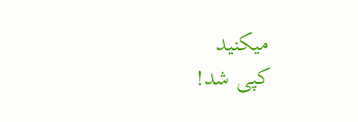میکنید
کپی شد!